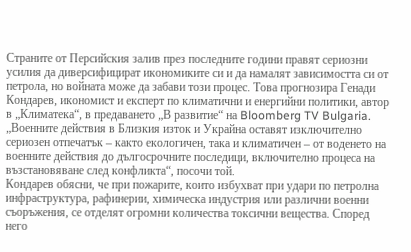Страните от Персийския залив през последните години правят сериозни усилия да диверсифицират икономиките си и да намалят зависимостта си от петрола, но войната може да забави този процес. Това прогнозира Генади Кондарев, икономист и експерт по климатични и енергийни политики, автор в „Климатека“, в предаването „В развитие“ на Bloomberg TV Bulgaria.
„Военните действия в Близкия изток и Украйна оставят изключително сериозен отпечатък – както екологичен, така и климатичен – от воденето на военните действия до дългосрочните последици, включително процеса на възстановяване след конфликта“, посочи той.
Кондарев обясни, че при пожарите, които избухват при удари по петролна инфраструктура, рафинерии, химическа индустрия или различни военни съоръжения, се отделят огромни количества токсични вещества. Според него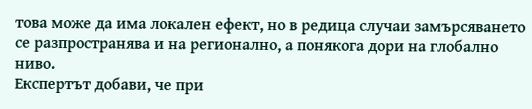това може да има локален ефект, но в редица случаи замърсяването се разпространява и на регионално, а понякога дори на глобално ниво.
Експертът добави, че при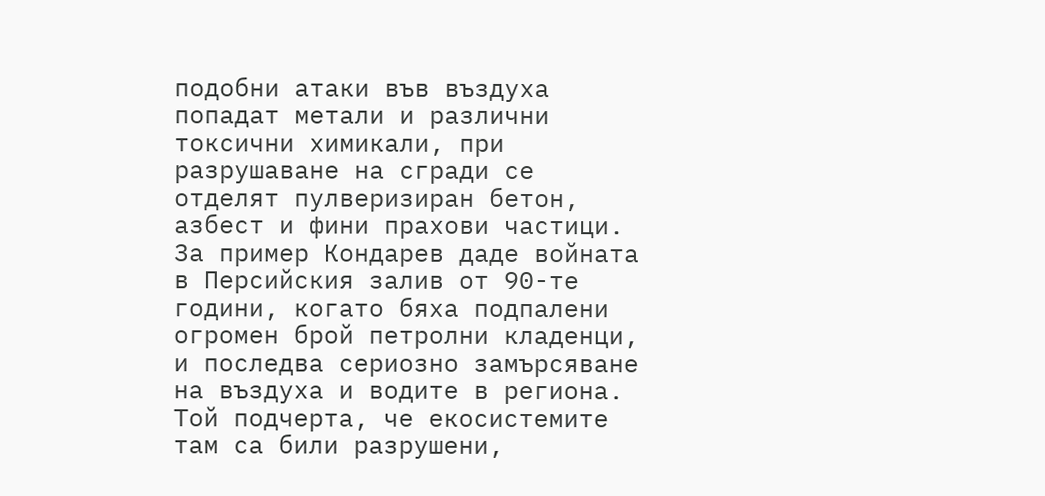подобни атаки във въздуха попадат метали и различни токсични химикали, при разрушаване на сгради се отделят пулверизиран бетон, азбест и фини прахови частици. За пример Кондарев даде войната в Персийския залив от 90-те години, когато бяха подпалени огромен брой петролни кладенци, и последва сериозно замърсяване на въздуха и водите в региона. Той подчерта, че екосистемите там са били разрушени,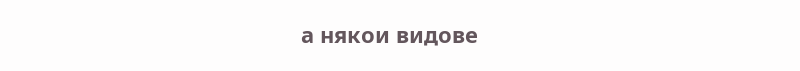а някои видове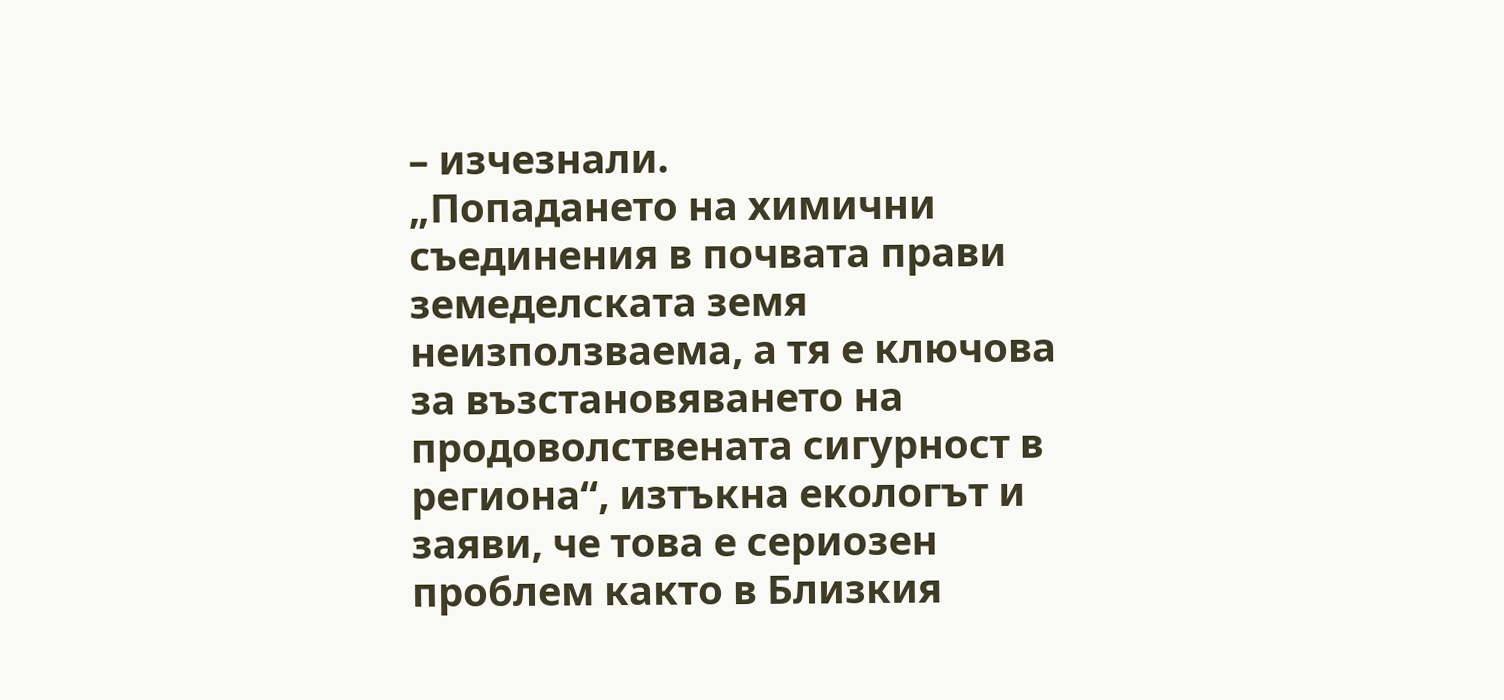– изчезнали.
„Попадането на химични съединения в почвата прави земеделската земя неизползваема, а тя е ключова за възстановяването на продоволствената сигурност в региона“, изтъкна екологът и заяви, че това е сериозен проблем както в Близкия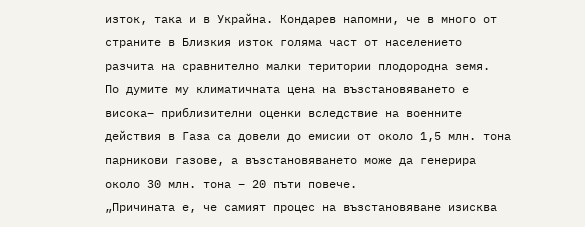изток, така и в Украйна. Кондарев напомни, че в много от страните в Близкия изток голяма част от населението разчита на сравнително малки територии плодородна земя.
По думите му климатичната цена на възстановяването е висока– приблизителни оценки вследствие на военните действия в Газа са довели до емисии от около 1,5 млн. тона парникови газове, а възстановяването може да генерира около 30 млн. тона – 20 пъти повече.
„Причината е, че самият процес на възстановяване изисква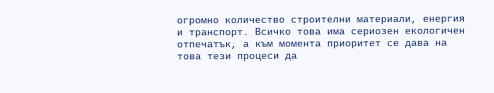огромно количество строителни материали, енергия и транспорт. Всичко това има сериозен екологичен отпечатък, а към момента приоритет се дава на това тези процеси да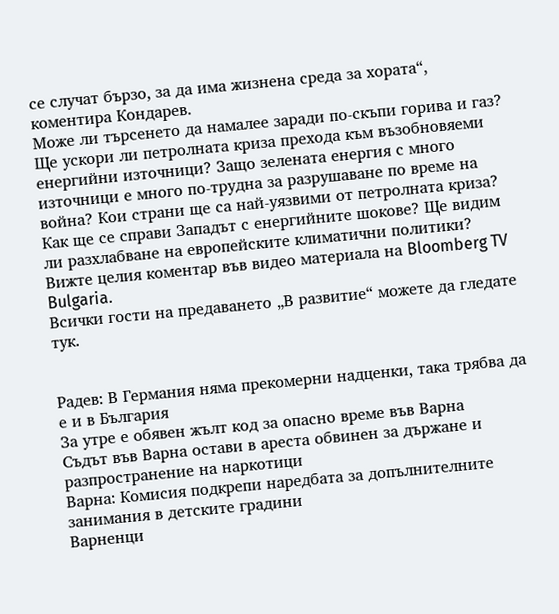се случат бързо, за да има жизнена среда за хората“, коментира Кондарев.
Може ли търсенето да намалее заради по-скъпи горива и газ? Ще ускори ли петролната криза прехода към възобновяеми енергийни източници? Защо зелената енергия с много източници е много по-трудна за разрушаване по време на война? Кои страни ще са най-уязвими от петролната криза? Как ще се справи Западът с енергийните шокове? Ще видим ли разхлабване на европейските климатични политики?
Вижте целия коментар във видео материала на Bloomberg TV Bulgaria.
Всички гости на предаването „В развитие“ можете да гледате тук.


Радев: В Германия няма прекомерни надценки, така трябва да е и в България
За утре е обявен жълт код за опасно време във Варна
Съдът във Варна остави в ареста обвинен за държане и разпространение на наркотици
Варна: Комисия подкрепи наредбата за допълнителните занимания в детските градини
Варненци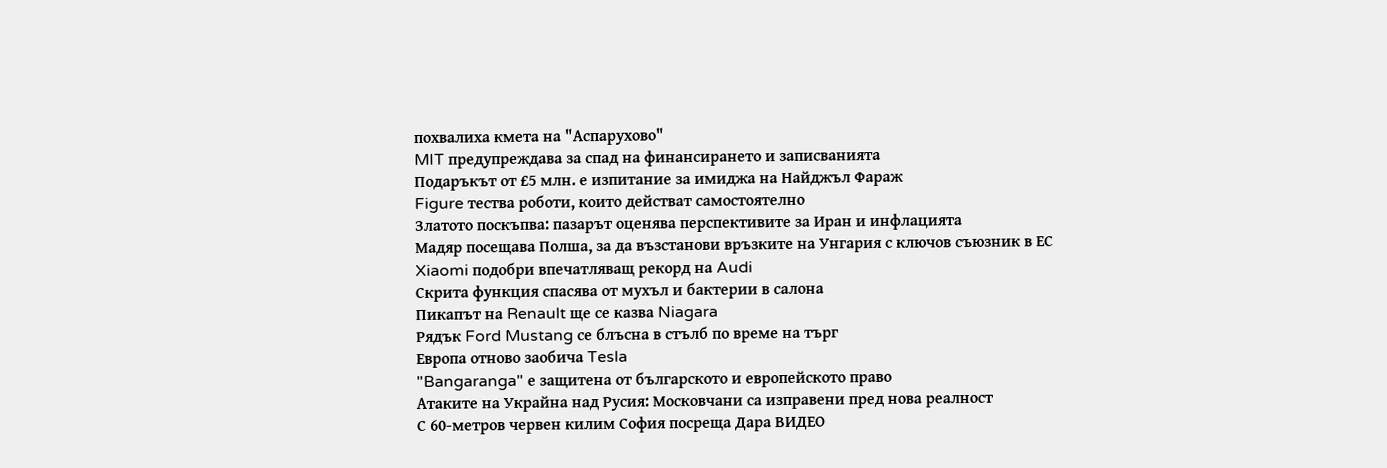похвалиха кмета на "Аспарухово"
MIT предупреждава за спад на финансирането и записванията
Подаръкът от £5 млн. е изпитание за имиджа на Найджъл Фараж
Figure тества роботи, които действат самостоятелно
Златото поскъпва: пазарът оценява перспективите за Иран и инфлацията
Мадяр посещава Полша, за да възстанови връзките на Унгария с ключов съюзник в ЕС
Xiaomi подобри впечатляващ рекорд на Audi
Скрита функция спасява от мухъл и бактерии в салона
Пикапът на Renault ще се казва Niagara
Рядък Ford Mustang се блъсна в стълб по време на търг
Европа отново заобича Tesla
"Bangaranga" е защитена от българското и европейското право
Атаките на Украйна над Русия: Московчани са изправени пред нова реалност
С 60-метров червен килим София посреща Дара ВИДЕО